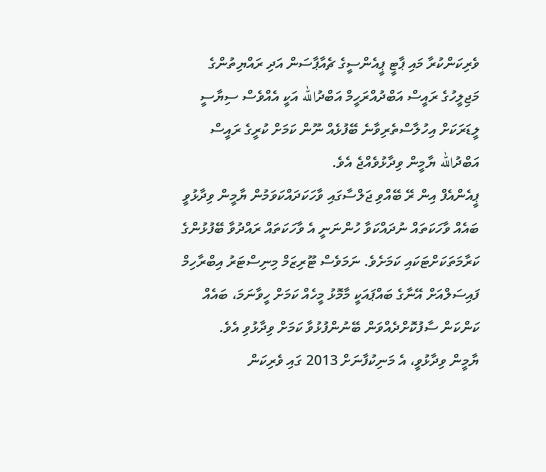ވެރިކަންކުރާ މައި ޕާޓީ ޕީއެންސީގެ ޗެއާޕާސަން އަދި ރައްޔިތުންގެ މަޖިލީހުގެ ރައީސް އަބްދުއްރަހީމް އަބްދުالله އަކީ އެއްވެސް ސިޔާސީ ލީޑަރަކަށް އިހުލާސްތެރިވާނެ ބޭފުޅެއް ނޫން ކަމަށް ކުރީގެ ރައީސް އަބްދުالله ޔާމީން ވިދާޅުވެއްޖެ އެވެ.
ޕީއެންއެފް އިން ރޭ ބޭއްވި ޖަލްސާގައި ވާހަކަދައްކަވަމުން ޔާމީން ވިދާޅުވީ ބައެއް ވާހަކަތައް ނުދައްކަވާ ހުންނަނީ އެ ވާހަކަތައް ރައްދުވާ ބޭފުޅުންގެ ކަރާމަތަކަށްޓަކައި ކަމަށެވެ. ނަމަވެސް ޓޫރިޒަމް މިނިސްޓަރު އިބްރާހިމް ފައިސަލްއަށް އޭނާގެ ބައްޕައަކީ މާމޮޅު މީހެއް ކަމަށް ހީވާނަމަ، ބައެއް ކަންކަން ސާފުކޮށްދެއްވަން ބޭނުންފުޅުވާ ކަމަށް ވިދާޅުވި އެވެ.
ޔާމީން ވިދާޅުވީ، އެ މަނިކުފާނަށް 2013 ގައި ވެރިކަން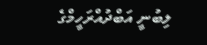ލިބުނީ އަބްދުއްރަހީމްގެ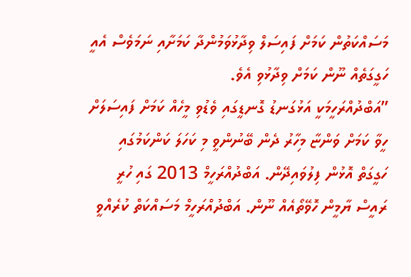މަސައްކަތުން ކަމަށް ފައިސަލް ވިދާޅުވަމުންދާ ކަމަށާއި ނަމަވެސް އެއީ ހަގީގަތެއް ނޫން ކަމަށް ވިދާޅުވި އެވެ.
”އަބްދުއްރަހީމަކީ އަޅުގަނޑު ގޮނޑީގައި ވެޑުވި މީހެއް ކަމަށް ފައިސަލަށް ހީވާ ކަމަށް ވަންޏާ މިހާރު ދެން ބޭނުންވީ މި ކަހަލަ ކަންކަމުގައި ހަގީގަތް އޮޅުން ފިލުވައިދޭން. އަބްދުއްރަހީމް 2013 ގައި ހުރީ ރައީސް ޔާމީން ހޮވޭތޯއެއް ނޫން. އަބްދުއްރަހީމް މަސައްކަތް ކުރެއްވީ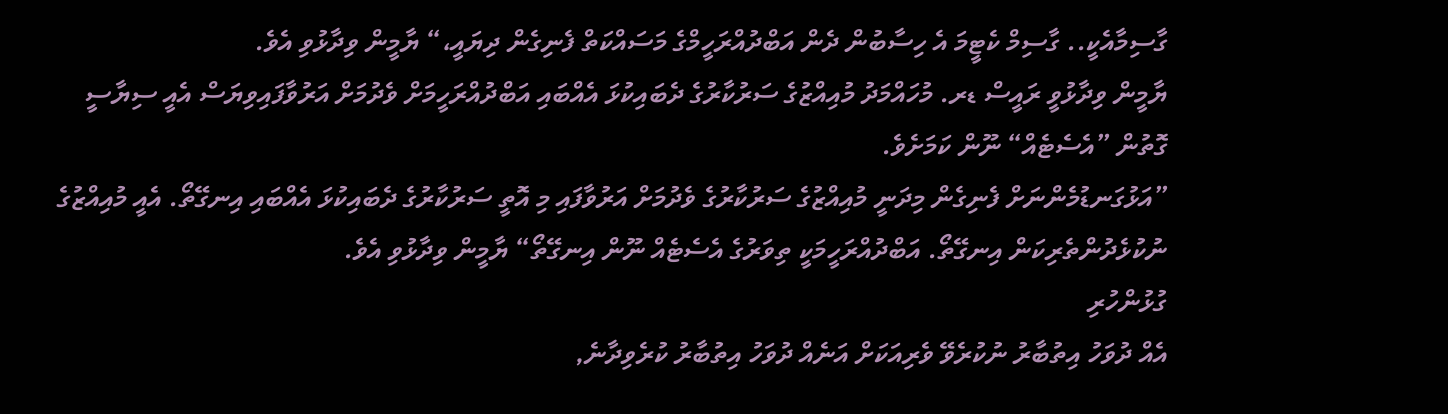ގާސިމާއެކީ.. ގާސިމް ކެޓީމަ އެ ހިސާބުން ދެން އަބްދުއްރަހީމްގެ މަސައްކަތް ފެނިގެން ދިޔައީ،“ ޔާމީން ވިދާޅުވި އެވެ.
ޔާމީން ވިދާޅުވީ ރައީސް ޑރ. މުހައްމަދު މުއިއްޒުގެ ސަރުކާރުގެ ދެބައިކުޅަ އެއްބައި އަބްދުއްރަހީމަށް ވެދުމަށް އަރުވާފައިވިޔަސް އެއީ ސިޔާސީ ގޮތުން ”އެސެޓެއް“ ނޫން ކަމަށެވެ.
”އަޅުގަނޑުމެންނަށް ފެނިގެން މިދަނީ މުއިއްޒުގެ ސަރުކާރުގެ ވެދުމަށް އަރުވާފައި މި އޮތީ ސަރުކާރުގެ ދެބައިކުޅަ އެއްބައި އިނގޭތޯ. އެއީ މުއިއްޒުގެ ނުކުޅެދުންތެރިކަން އިނގޭތޯ. އަބްދުއްރަހީމަކީ ތިވަރުގެ އެސެޓެއް ނޫން އިނގޭތޯ“ ޔާމީން ވިދާޅުވި އެވެ.
ގުޅުންހުރި
އެއް ދުވަހު އިތުބާރު ނުކުރެވޭ ވެރިއަކަށް އަނެއް ދުވަހު އިތުބާރު ކުރެވިދާނެ,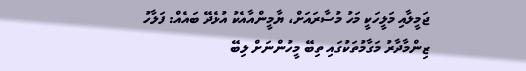ޖަމީލާއި މަލީހަކީ މަހު މުސާރައަށް، ޔާމީންއާއެކު އުޅެދޭ ބައެއް: ފަލާހު
ޒިންމާދާރު މަގާމުތަކުގައި ތިބޭ މީހުންނަށް ލިބޭ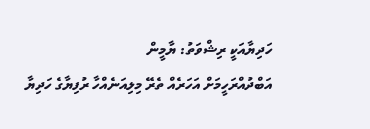ހަދިޔާއަކީ ރިޝްވަތު: ޔާމީން
އަބްދުއްރަހީމަށް އަހަރެއް ތެރޭ މިލިއަނެއްހާ ރުފިޔާގެ ހަދިޔާ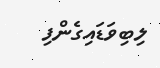ލިބިވަޑައިގެންފި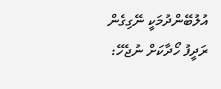އުލުބޭންދުމަކީ ނޭގިގެން ރަދީފު ހޯދާކަށް ނުޖެހޭ: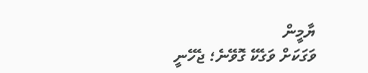ޔާމީން
ވަގަކަށް ވަގެކޭ ގޮވޭނެ؛ ޖެހޭނީ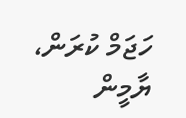ހަޖަމް ކުރަން، ޔާމީން